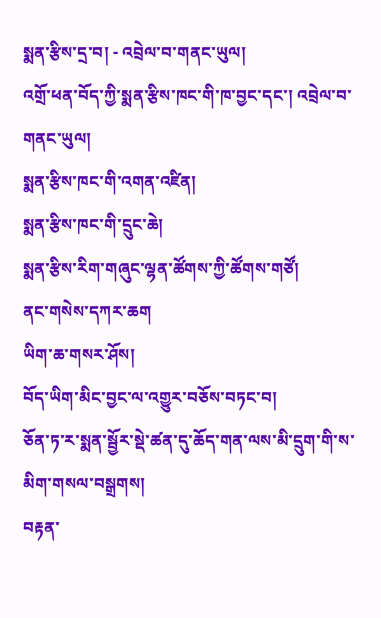སྨན་རྩིས་དྲ་བ། - འབྲེལ་བ་གནང་ཡུལ།
འགྲོ་ཕན་བོད་ཀྱི་སྨན་རྩིས་ཁང་གི་ཁ་བྱང་དང་། འབྲེལ་བ་གནང་ཡུལ།
སྨན་རྩིས་ཁང་གི་འགན་འཛིན།
སྨན་རྩིས་ཁང་གི་དྲུང་ཆེ།
སྨན་རྩིས་རིག་གཞུང་ལྷན་ཚོགས་ཀྱི་ཚོགས་གཙོ།
ནང་གསེས་དཀར་ཆག
ཡིག་ཆ་གསར་ཤོས།
བོད་ཡིག་མིང་བྱང་ལ་འགྱུར་བཅོས་བཏང་བ།
ཅོན་ཏ་ར་སྨན་སྦྱོར་སྡེ་ཚན་དུ་ཆོད་གན་ལས་མི་དྲུག་གི་ས་མིག་གསལ་བསྒྲགས།
བརྟན་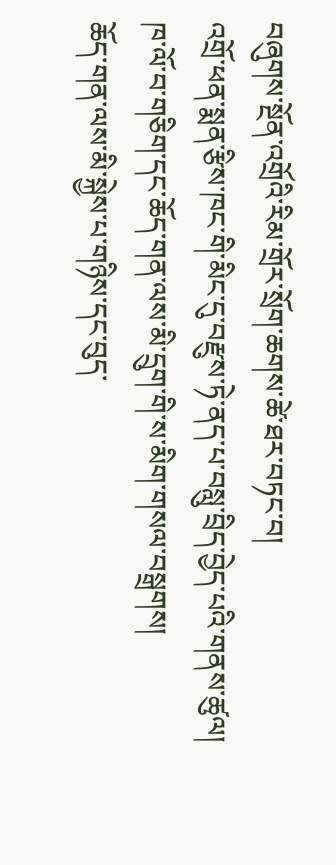བཞུགས་སྔོན་འགྲོའི་རིམ་གྲོར་སྲོག་ཆགས་ཚེ་ཐར་བཏང་བ།
འགྲོ་ཕན་སྨན་རྩིས་ཁང་གི་མིང་དུ་བརྫུས་ཏེ་ནད་པ་བསླུ་བྲིད་བྱེད་པའི་གནས་ཚུལ།
ཁ་ལོ་བ་གཅིག་དང་ཆོད་གན་ལས་མི་དྲུག་གི་ས་མིག་གསལ་བསྒྲགས།
ཆོད་གན་ལས་མི་སྐྱེས་པ་གཉིས་དང་བུད་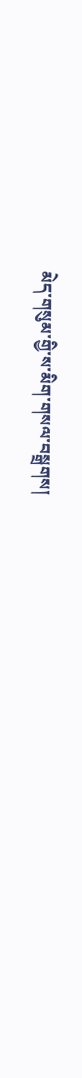མེད་གསུམ་གྱི་ས་མིག་གསལ་བསྒྲགས།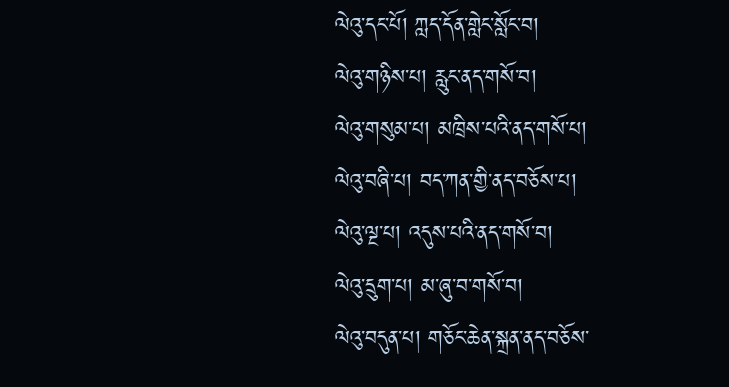ལེའུ་དང་པོ། ཀླད་དོན་གླེང་སློང་བ།
ལེའུ་གཉིས་པ། རླུང་ནད་གསོ་བ།
ལེའུ་གསུམ་པ། མཁྲིས་པའི་ནད་གསོ་པ།
ལེའུ་བཞི་པ། བད་ཀན་གྱི་ནད་བཅོས་པ།
ལེའུ་ལྔ་པ། འདུས་པའི་ནད་གསོ་བ།
ལེའུ་དྲུག་པ། མ་ཞུ་བ་གསོ་བ།
ལེའུ་བདུན་པ། གཅོང་ཆེན་སྐྲན་ནད་བཅོས་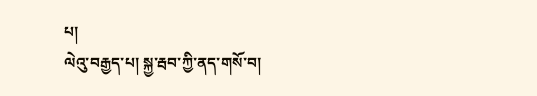པ།
ལེའུ་བརྒྱད་པ། སྐྱ་རྦབ་ཀྱི་ནད་གསོ་བ།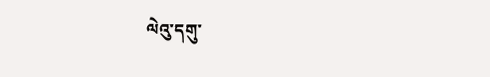ལེའུ་དགུ་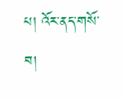པ། འོར་ནད་གསོ་བ།